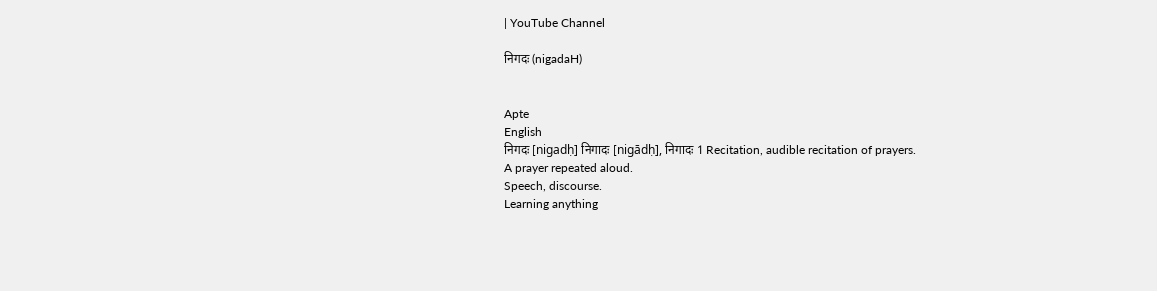| YouTube Channel

निगदः (nigadaH)


Apte
English
निगदः [nigadḥ] निगादः [nigādḥ], निगादः 1 Recitation, audible recitation of prayers.
A prayer repeated aloud.
Speech, discourse.
Learning anything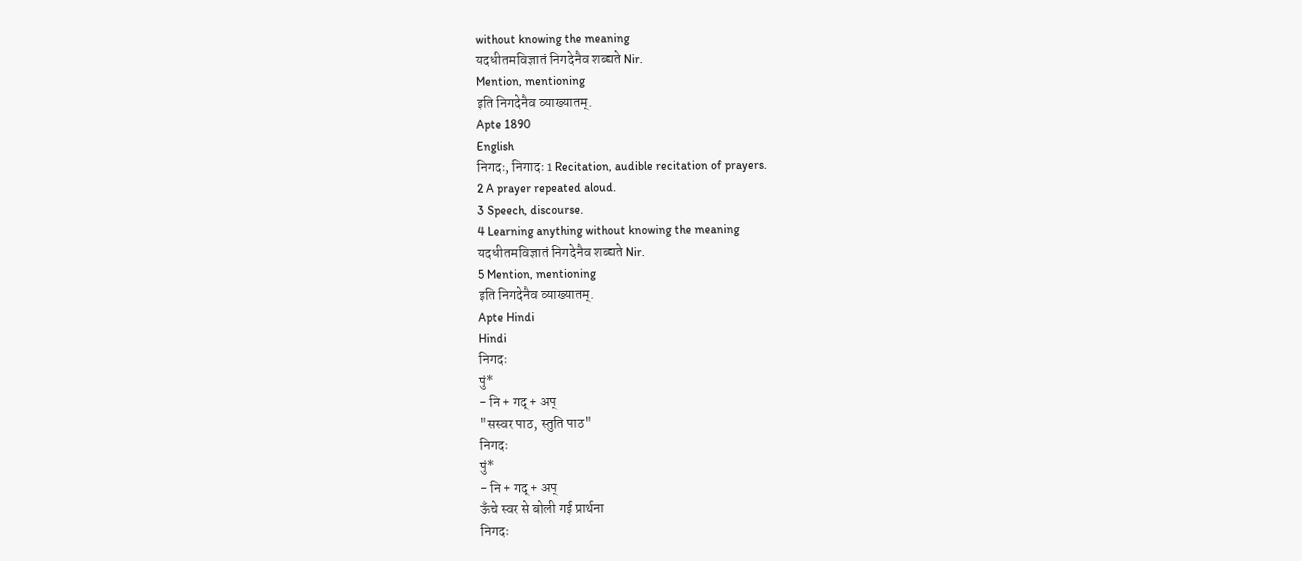without knowing the meaning
यदधीतमविज्ञातं निगदेनैव शब्द्यते Nir.
Mention, mentioning
इति निगदेनैव व्याख्यातम्.
Apte 1890
English
निगदः, निगादः 1 Recitation, audible recitation of prayers.
2 A prayer repeated aloud.
3 Speech, discourse.
4 Learning anything without knowing the meaning
यदधीतमविज्ञातं निगदेनैव शब्द्यते Nir.
5 Mention, mentioning
इति निगदेनैव व्याख्यातम्.
Apte Hindi
Hindi
निगदः
पुं*
- नि + गद् + अप्
"सस्वर पाठ, स्तुति पाठ"
निगदः
पुं*
- नि + गद् + अप्
ऊँचे स्वर से बोली गई प्रार्थना
निगदः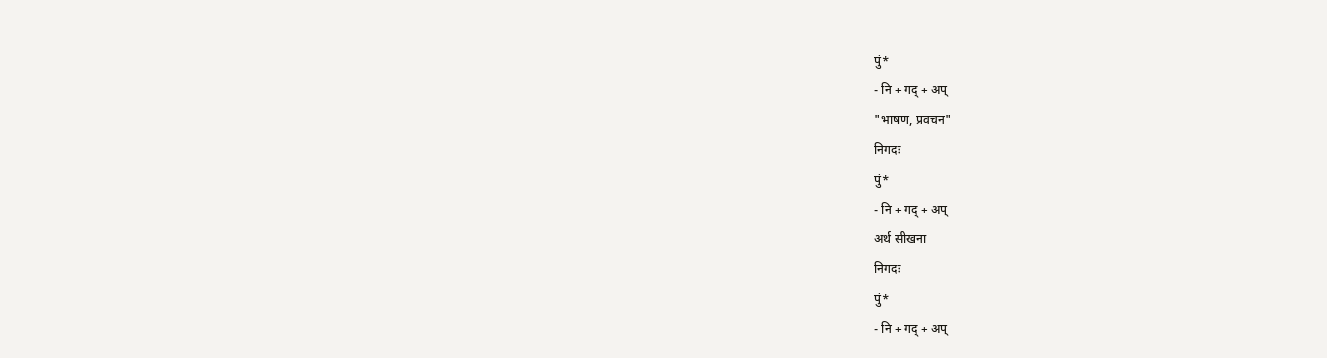पुं*
- नि + गद् + अप्
"भाषण, प्रवचन"
निगदः
पुं*
- नि + गद् + अप्
अर्थ सीखना
निगदः
पुं*
- नि + गद् + अप्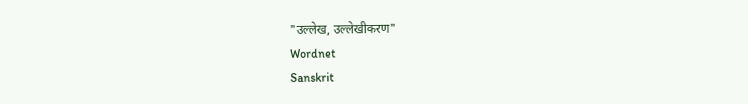"उल्लेख, उल्लेखीकरण"
Wordnet
Sanskrit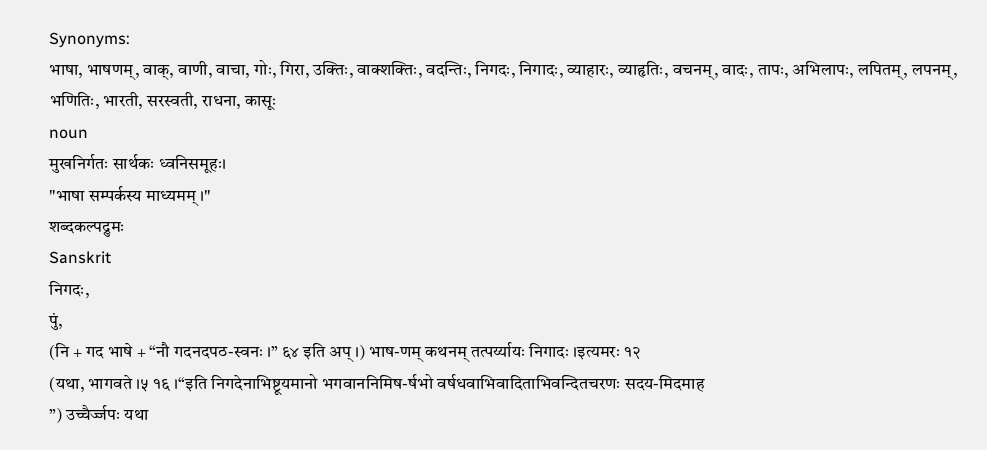Synonyms:
भाषा, भाषणम्, वाक्, वाणी, वाचा, गोः, गिरा, उक्तिः, वाक्शक्तिः, वदन्तिः, निगदः, निगादः, व्याहारः, व्याहृतिः, वचनम्, वादः, तापः, अभिलापः, लपितम्, लपनम्, भणितिः, भारती, सरस्वती, राधना, कासूः
noun
मुखनिर्गतः सार्थकः ध्वनिसमूहः।
"भाषा सम्पर्कस्य माध्यमम् ।"
शब्दकल्पद्रुमः
Sanskrit
निगदः,
पुं,
(नि + गद भाषे + “नौ गदनदपठ-स्वनः ।” ६४ इति अप् ।) भाष-णम् कथनम् तत्पर्य्यायः निगादः ।इत्यमरः १२
(यथा, भागवते ।५ १६ ।“इति निगदेनाभिष्टूयमानो भगवाननिमिष-र्षभो वर्षधवाभिवादिताभिवन्दितचरणः सदय-मिदमाह
”) उच्चैर्ज्जपः यथा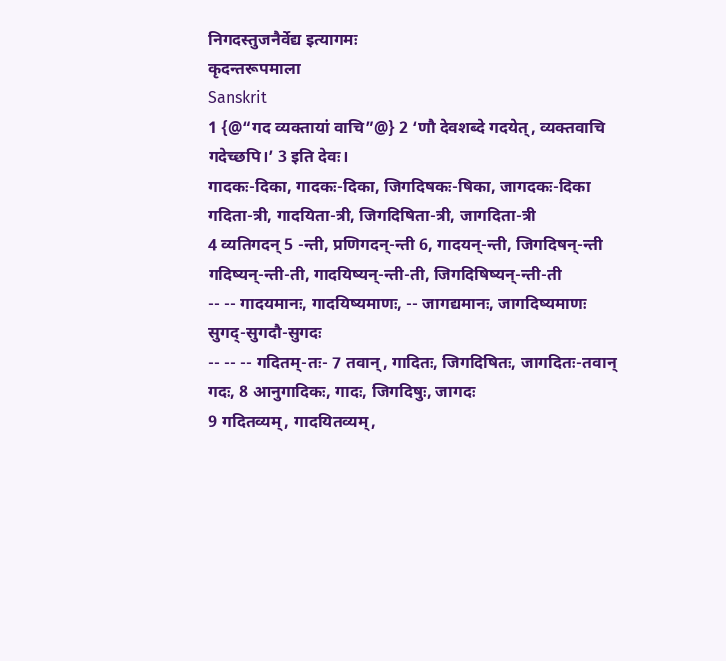निगदस्तुजनैर्वेद्य इत्यागमः
कृदन्तरूपमाला
Sanskrit
1 {@“गद व्यक्तायां वाचि”@} 2 ‘णौ देवशब्दे गदयेत्, व्यक्तवाचि गदेच्छपि।’ 3 इति देवः।
गादकः-दिका, गादकः-दिका, जिगदिषकः-षिका, जागदकः-दिका
गदिता-त्री, गादयिता-त्री, जिगदिषिता-त्री, जागदिता-त्री
4 व्यतिगदन् 5 -न्ती, प्रणिगदन्-न्ती 6, गादयन्-न्ती, जिगदिषन्-न्ती
गदिष्यन्-न्ती-ती, गादयिष्यन्-न्ती-ती, जिगदिषिष्यन्-न्ती-ती
-- -- गादयमानः, गादयिष्यमाणः, -- जागद्यमानः, जागदिष्यमाणः
सुगद्-सुगदौ-सुगदः
-- -- -- गदितम्-तः- 7 तवान्, गादितः, जिगदिषितः, जागदितः-तवान्
गदः, 8 आनुगादिकः, गादः, जिगदिषुः, जागदः
9 गदितव्यम्, गादयितव्यम्,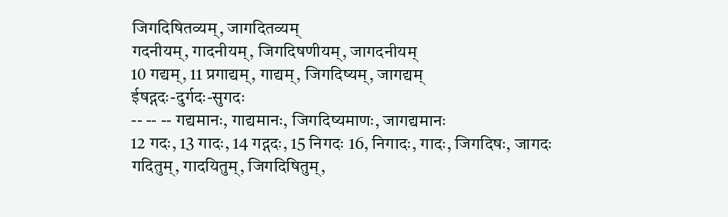जिगदिषितव्यम्, जागदितव्यम्
गदनीयम्, गादनीयम्, जिगदिषणीयम्, जागदनीयम्
10 गद्यम्, 11 प्रगाद्यम्, गाद्यम्, जिगदिष्यम्, जागद्यम्
ईषद्गदः-दुर्गदः-सुगदः
-- -- -- गद्यमानः, गाद्यमानः, जिगदिष्यमाणः, जागद्यमानः
12 गदः, 13 गादः, 14 गद्गदः, 15 निगदः 16, निगादः, गादः, जिगदिषः, जागदः
गदितुम्, गादयितुम्, जिगदिषितुम्,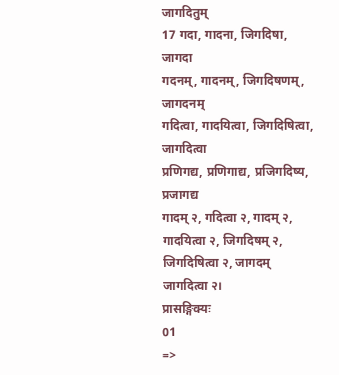जागदितुम्
17 गदा, गादना, जिगदिषा, जागदा
गदनम्, गादनम्, जिगदिषणम्, जागदनम्
गदित्वा, गादयित्वा, जिगदिषित्वा, जागदित्वा
प्रणिगद्य, प्रणिगाद्य, प्रजिगदिष्य, प्रजागद्य
गादम् २, गदित्वा २, गादम् २, गादयित्वा २, जिगदिषम् २, जिगदिषित्वा २, जागदम्
जागदित्वा २।
प्रासङ्गिक्यः
01
=>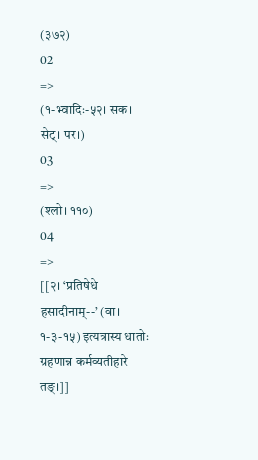(३७२)
02
=>
(१-भ्वादिः-५२। सक। सेट्। पर।)
03
=>
(श्लो। ११०)
04
=>
[[२। ‘प्रतिषेधे हसादीनाम्--’ (वा। १-३-१५) इत्यत्रास्य धातोः ग्रहणान्न कर्मव्यतीहारे तङ्।]]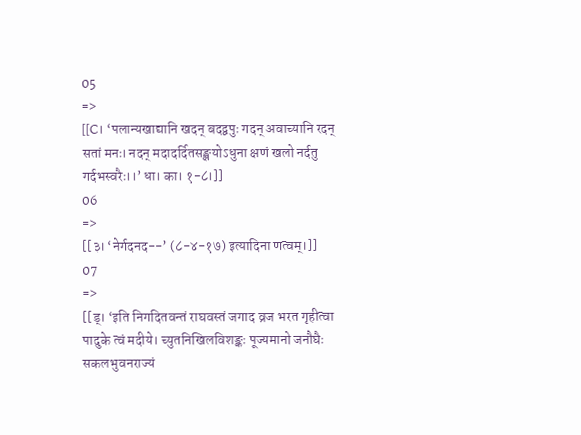05
=>
[[C। ‘पलान्यखाद्यानि खदन् बदद्वपुः गदन् अवाच्यानि रदन् सतां मनः। नदन् मदादर्दितसङ्क्षयोऽधुना क्षणं खलो नर्दतु गर्दभस्वरैः।।’ धा। का। १-८।]]
06
=>
[[३। ‘नेर्गदनद--’ (८-४-१७) इत्यादिना णत्वम्।]]
07
=>
[[ड्। ‘इति निगदितवन्तं राघवस्तं जगाद व्रज भरत गृहीत्वा पादुके त्वं मदीये। च्युतनिखिलविशङ्कः पूज्यमानो जनौघैः सकलभुवनराज्यं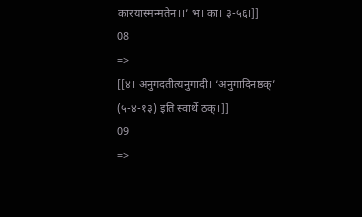कारयास्मन्मतेन।।’ भ। का। ३-५६।]]
08
=>
[[४। अनुगदतीत्यनुगादी। ‘अनुगादिनष्ठक्’ (५-४-१३) इति स्वार्थे ठक्।]]
09
=>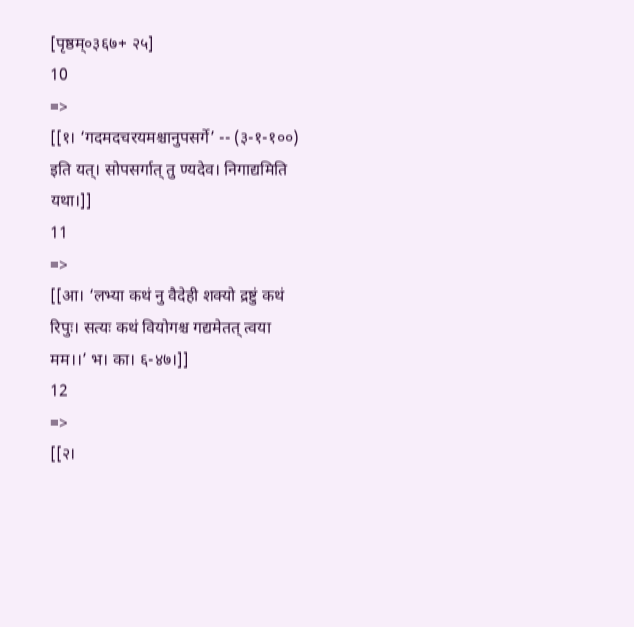[पृष्ठम्०३६७+ २५]
10
=>
[[१। ‘गदमदचरयमश्चानुपसर्गे’ -- (३-१-१००) इति यत्। सोपसर्गात् तु ण्यदेव। निगाद्यमिति यथा।]]
11
=>
[[आ। ‘लभ्या कथं नु वैदेही शक्यो द्रष्टुं कथं रिपुः। सत्यः कथं वियोगश्च गद्यमेतत् त्वया मम।।’ भ। का। ६-४७।]]
12
=>
[[२।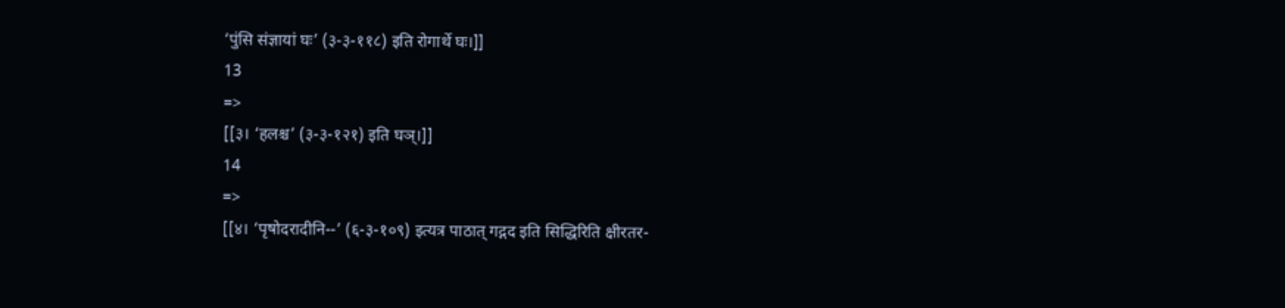‘पुंसि संज्ञायां घः’ (३-३-११८) इति रोगार्थे घः।]]
13
=>
[[३। ‘हलश्च’ (३-३-१२१) इति घञ्।]]
14
=>
[[४। ‘पृषोदरादीनि--’ (६-३-१०९) इत्यत्र पाठात् गद्गद इति सिद्धिरिति क्षीरतर-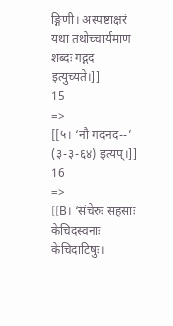ङ्गिणी। अस्पष्टाक्षरं यथा तथोच्चार्यमाण शब्दः गद्गद इत्युच्यते।]]
15
=>
[[५। ‘नौ गदनद--’ (३-३-६४) इत्यप्।]]
16
=>
[[B। ‘संचेरुः सहसाः केचिदस्वनाः केचिदाटिषुः।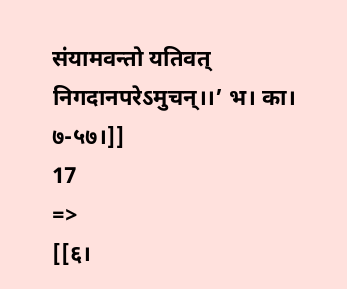संयामवन्तो यतिवत् निगदानपरेऽमुचन्।।’ भ। का। ७-५७।]]
17
=>
[[६।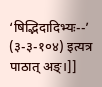‘षिद्भिदादिभ्यः--’ (३-३-१०४) इत्यत्र पाठात् अङ्।]]